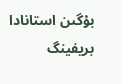بۇگىن استانادا بريفينگ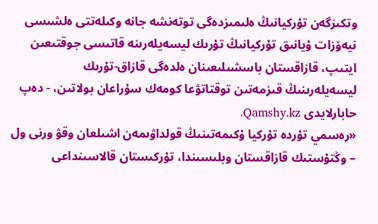وتكىزگەن تۇركيانىڭ ەلىمىزدەگى توتەنشە جانە وكىلەتتى ەلشىسى نيەۆزات ۇيانىق تۇركيانىڭ تۇرىك ليسەيلەرىنە قاتىسى جوقتىعىن ايتىپ، قازاقستان باسشىلىعىنان ەلدەگى قازاق-تۇرىك ليسەيلەرىنىڭ قىزمەتىن توقتاتۋعا كومەك سۇراعان بولاتىن، - دەپ حابارلايدى Qamshy.kz.
«رەسمي تۇردە تۇركيا ۇكىمەتىنىڭ قولداۋىمەن اشىلعان وقۋ ورنى ول – وڭتۇستىك قازاقستان وبلىسىندا، تۇركىستان قالاسىنداعى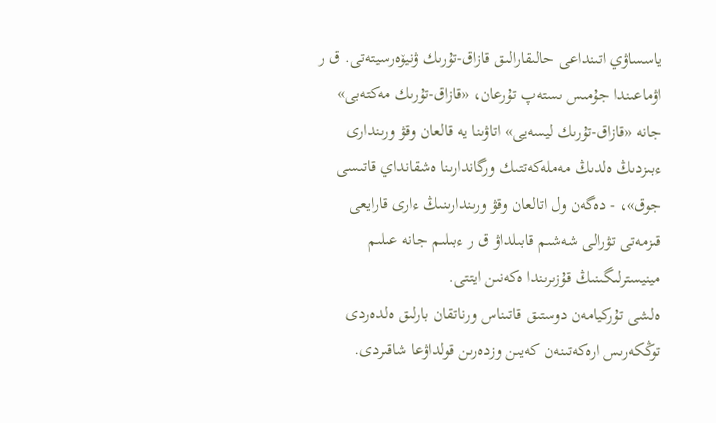ياسساۋي اتىنداعى حالىقارالىق قازاق-تۇرىك ۋنيۆەرسيتەتى. ق ر اۋماعىندا جۇمىس ىستەپ تۇرعان، «قازاق-تۇرىك مەكتەبى» جانە «قازاق-تۇرىك ليسەيى» اتاۋىنا يە قالعان وقۋ ورىندارى ءبىزدىڭ ەلدىڭ مەملەكەتتىك ورگاندارىنا ەشقانداي قاتىسى جوق»، - دەگەن ول اتالعان وقۋ ورىندارىنىڭ ءارى قارايعى قىزمەتى تۋرالى شەشىم قابىلداۋ ق ر ءبىلىم جانە عىلىم مينيسترلىگىنىڭ قۇزىرىندا ەكەنىن ايتتى.
ەلشى تۇركيامەن دوستىق قاتىناس ورناتقان بارلىق ەلدەردى توڭكەرىس ارەكەتىنەن كەيىن وزدەرىن قولداۋعا شاقىردى.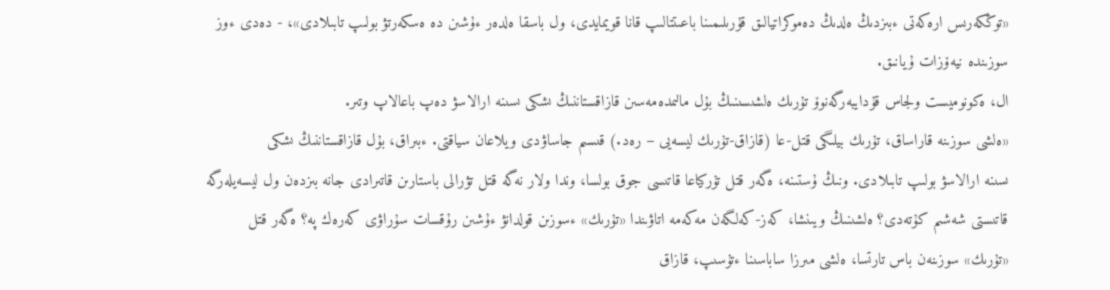«توڭكەرىس ارەكەتى ءبىزدىڭ ەلدىڭ دەموكراتيالىق قۇرىلىمىنا باعىتتالىپ قانا قويمايدى، ول باسقا ەلدەر ءۇشىن دە ەسكەرتۋ بولىپ تابىلادى»، - دەدى ءوز سوزىندە نيەۆزات ۇيانىق.
ال، ەكونوميست ولجاس قۇدايبەرگەنوۆ تۇرىك ەلشىسىنىڭ بۇل مالىمدەمەسىن قازاقستاننىڭ ىشكى ىسىنە ارالاسۋ دەپ باعالاپ وتىر.
«ەلشى سوزىنە قاراساق، تۇرىك بيلىگى قتل-عا (قازاق-تۇرىك ليسەيى – رەد.) قىسىم جاساۋدى ويلاعان سياقتى. ءبىراق، بۇل قازاقستاننىڭ ىشكى
ىسىنە ارالاسۋ بولىپ تابىلادى. ونىڭ ۇستىنە، ەگەر قتل تۇركياعا قاتىسى جوق بولسا، وندا ولار نەگە قتل تۋرالى باستارىن قاتىرادى جانە بىزدەن ول ليسەيلەرگە قاتىستى شەشىم كۇتەدى؟ ەلشىنىڭ ويىنشا، كەز-كەلگەن مەكەمە اتاۋىندا «تۇرىك» ءسوزىن قولدانۋ ءۇشىن رۇقسات سۇراۋى كەرەك پە؟ ەگەر قتل «تۇرىك» سوزىنەن باس تارتسا، ەلشى مىرزا ساباسىنا ءتۇسىپ، قازاق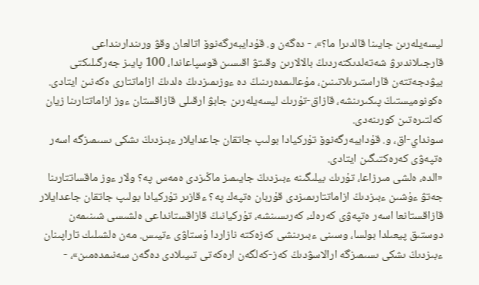ليسەيلەرىن جايىنا قالدىرا ما؟»، - دەگەن و. قۇدايبەرگەنوۆ اتالعان وقۋ ورىندارىنداعى قارجىلاندىرۋ شەتەلدىكتەردىڭ بالالارىن وقىتۋ اقىسىن قوسپاعاندا، 100 پايىز جەرگىلىكتى بيۋدجەتتەن قاراستىرىلاتىنىن، مۇعالىمدەرىنىڭ دە ءوزىمىزدىڭ ەلدىڭ ازاماتتارى ەكەنىن ايتادى.
ەكونوميستىڭ پىكىرىنشە، قازاق-تۇرىك ليسەيلەرىن جابۋ ارقىلى قازاقستان ءوز ازاماتتارىنا زيان كەلتىرەتىن كورىنەدى.
سونداي-اق، و. قۇدايبەرگەنوۆ تۇركيادا بولىپ جاتقان جاعدايلار ءبىزدىڭ ىشكى ىسىمىزگە اسەر ەتپەۋى كەرەكتىگىن ايتادى.
«الدە، ەلشى مىرزاعا، تۇرىك بيلىگىنە ءبىزدىڭ جايىمىز ماڭىزدى ەمەس پە؟ ولار ءوز ماقساتتارىنا جەتۋ ءۇشىن ءبىزدىڭ ازاماتتارىمىزدى قۇربان ەتپەك پە؟ ءقازىر تۇركيادا بولىپ جاتقان جاعدايلار قازاقستانعا اسەر ەتپەۋى كەرەك، كەرىسىنشە، تۇركيانىڭ قازاقستانداعى ەلشىسى شىنىمەن دوستىق پيعىلدا بولسا، وسىنى ءبىرىنشى كەزەكتە نازاردا ۇستاۋى ءتيىس. مەن ەلشىلىك تاراپىنان ءبىزدىڭ ىشكى ىسىمىزگە ارالاسۋدىڭ كەز-كەلگەن ارەكەتى تىيىلادى دەگەن سەنىمدەمىن»، -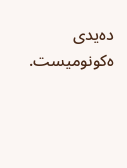دەيدى ەكونوميست.